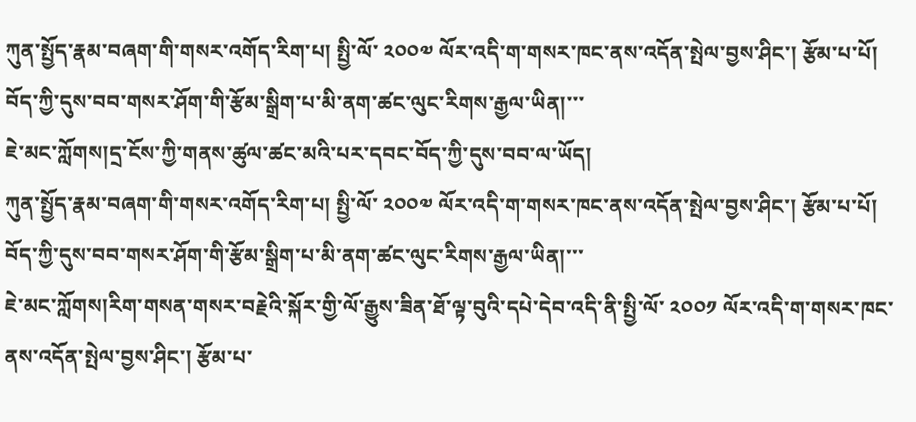ཀུན་སྤྱོད་རྣམ་བཞག་གི་གསར་འགོད་རིག་པ། སྤྱི་ལོ་ ༢༠༠༧ ལོར་འདི་ག་གསར་ཁང་ནས་འདོན་སྤེལ་བྱས་ཤིང་། རྩོམ་པ་པོ། བོད་ཀྱི་དུས་བབ་གསར་ཤོག་གི་རྩོམ་སྒྲིག་པ་མི་ནག་ཚང་ལུང་རིགས་རྒྱལ་ཡིན།་་་
ཇེ་མང་ཀློགས།དྲ་ངོས་ཀྱི་གནས་ཚུལ་ཚང་མའི་པར་དབང་བོད་ཀྱི་དུས་བབ་ལ་ཡོད།
ཀུན་སྤྱོད་རྣམ་བཞག་གི་གསར་འགོད་རིག་པ། སྤྱི་ལོ་ ༢༠༠༧ ལོར་འདི་ག་གསར་ཁང་ནས་འདོན་སྤེལ་བྱས་ཤིང་། རྩོམ་པ་པོ། བོད་ཀྱི་དུས་བབ་གསར་ཤོག་གི་རྩོམ་སྒྲིག་པ་མི་ནག་ཚང་ལུང་རིགས་རྒྱལ་ཡིན།་་་
ཇེ་མང་ཀློགས།རིག་གསན་གསར་བརྗེའི་སྐོར་གྱི་ལོ་རྒྱུས་ཟིན་ཐོ་ལྟ་བུའི་དཔེ་དེབ་འདི་ནི་སྤྱི་ལོ་ ༢༠༠༡ ལོར་འདི་ག་གསར་ཁང་ནས་འདོན་སྤེལ་བྱས་ཤིང་། རྩོམ་པ་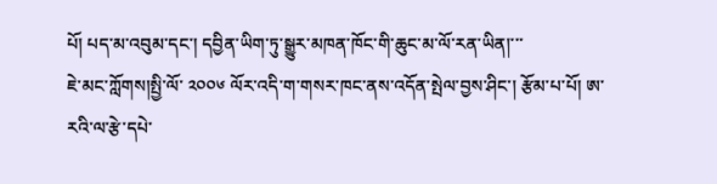པོ། པད་མ་འབུམ་དང་། དབྱིན་ཡིག་ཏུ་སྒྱུར་མཁན་ཁོང་གི་ཆུང་མ་ལོ་རན་ཡིན།་་་
ཇེ་མང་ཀློགས།སྤྱི་ལོ་ ༢༠༠༦ ལོར་འདི་ག་གསར་ཁང་ནས་འདོན་སྤེལ་བྱས་ཤིང་། རྩོམ་པ་པོ། ཨ་རའི་ལ་རྩེ་དཔེ་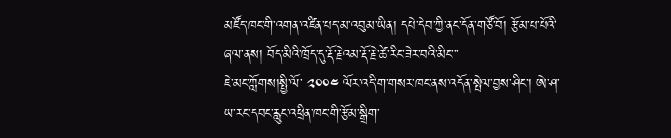མཛོད་ཁང་གི་འགན་འཛིན་པད་མ་འབུམ་ཡིན། དཔེ་དེབ་ཀྱི་ནང་དོན་གཙོ་བོ། རྩོམ་པ་པོའི་ཞལ་ནས། བོད་མིའི་ཁྲོད་དུ་རྡོ་རྗེའམ་རྡོ་རྗེ་ཚེ་རིང་ཟེར་བའི་མིང་་་
ཇེ་མང་ཀློགས།སྤྱི་ལོ་ ༢༠༠༤ ལོར་འདི་ག་གསར་ཁང་ནས་འདོན་སྤེལ་བྱས་ཤིང་། ཨེ་ཤ་ཡ་རང་དབང་རླུང་འཕྲིན་ཁང་གི་རྩོམ་སྒྲིག་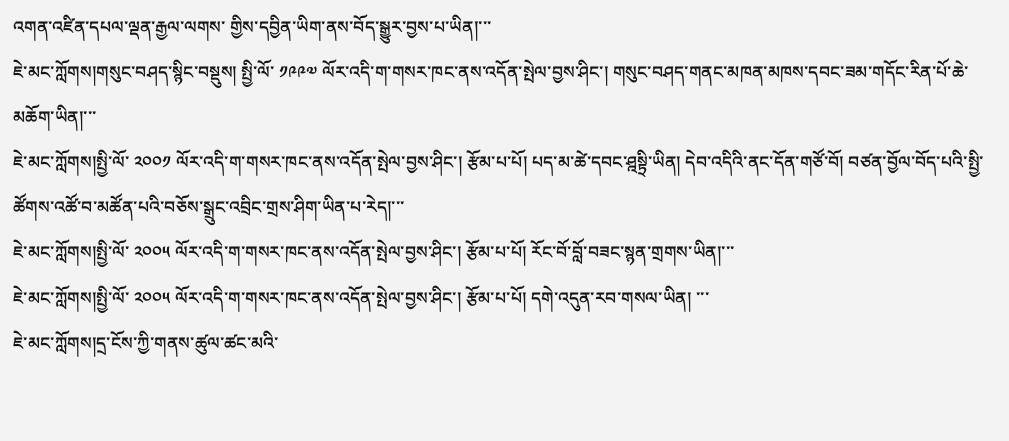འགན་འཛིན་དཔལ་ལྡན་རྒྱལ་ལགས་ གྱིས་དབྱིན་ཡིག་ནས་བོད་སྒྱུར་བྱས་པ་ཡིན།་་་
ཇེ་མང་ཀློགས།གསུང་བཤད་སྙིང་བསྡུས། སྤྱི་ལོ་ ༡༩༩༧ ལོར་འདི་ག་གསར་ཁང་ནས་འདོན་སྤེལ་བྱས་ཤིང་། གསུང་བཤད་གནང་མཁན་མཁས་དབང་ཟམ་གདོང་རིན་པོ་ཆེ་མཆོག་ཡིན།་་་
ཇེ་མང་ཀློགས།སྤྱི་ལོ་ ༢༠༠༡ ལོར་འདི་ག་གསར་ཁང་ནས་འདོན་སྤེལ་བྱས་ཤིང་། རྩོམ་པ་པོ། པད་མ་ཚེ་དབང་ཤྰསྟྲི་ཡིན། དེབ་འདིའི་ནང་དོན་གཙོ་བོ། བཙན་བྱོལ་བོད་པའི་སྤྱི་ཚོགས་འཚོ་བ་མཚོན་པའི་བཅོས་སྒྲུང་འབྲིང་གྲས་ཤིག་ཡིན་པ་རེད།་་་
ཇེ་མང་ཀློགས།སྤྱི་ལོ་ ༢༠༠༥ ལོར་འདི་ག་གསར་ཁང་ནས་འདོན་སྤེལ་བྱས་ཤིང་། རྩོམ་པ་པོ། རོང་བོ་བློ་བཟང་སྙན་གྲགས་ཡིན།་་་
ཇེ་མང་ཀློགས།སྤྱི་ལོ་ ༢༠༠༥ ལོར་འདི་ག་གསར་ཁང་ནས་འདོན་སྤེལ་བྱས་ཤིང་། རྩོམ་པ་པོ། དགེ་འདུན་རབ་གསལ་ཡིན། ་་་
ཇེ་མང་ཀློགས།དྲ་ངོས་ཀྱི་གནས་ཚུལ་ཚང་མའི་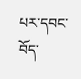པར་དབང་བོད་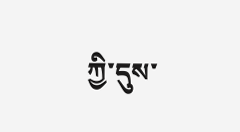ཀྱི་དུས་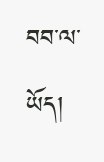བབ་ལ་ཡོད།